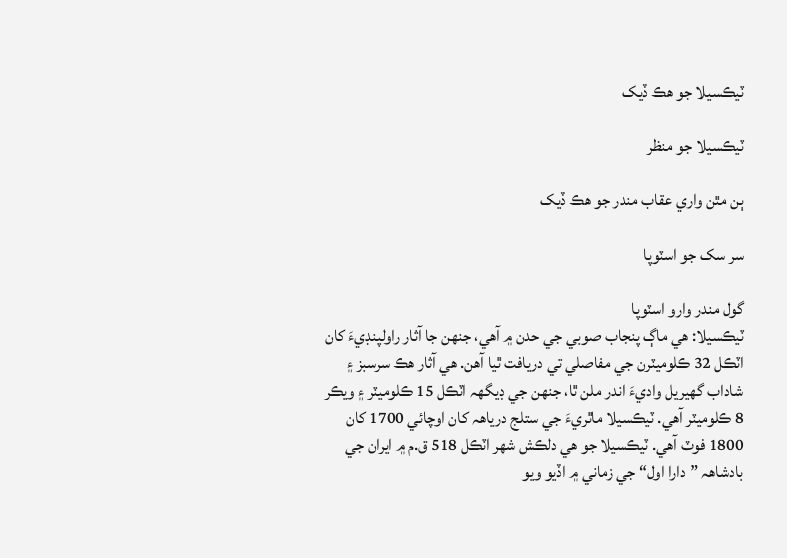ٽيڪسيلا جو هڪ ڏيک

ٽيڪسيلا جو منظر

ٻن مٿن واري عقاب مندر جو هڪ ڏيک

سر سک جو اسٽوپا

گول مندر وارو اسٽوپا
ٽيڪسيلا: هي ماڳ پنجاب صوبي جي حدن ۾ آهي، جنهن جا آثار راولپنڊيءَ کان اٽڪل 32 ڪلوميٽرن جي مفاصلي تي دريافت ٿيا آهن. هي آثار هڪ سرسبز ۽ شاداب گهيريل واديءَ اندر ملن ٿا، جنهن جي ڊيگهہ اٽڪل 15 ڪلوميٽر ۽ ويڪر 8 ڪلوميٽر آهي. ٽيڪسيلا ماٿريءَ جي ستلج درياھہ کان اوچائي 1700 کان 1800 فوٽ آهي. ٽيڪسيلا جو هي دلڪش شھر اٽڪل 518 ق.م ۾ ايران جي بادشاھہ ”دارا اول“ جي زماني ۾ اڏيو ويو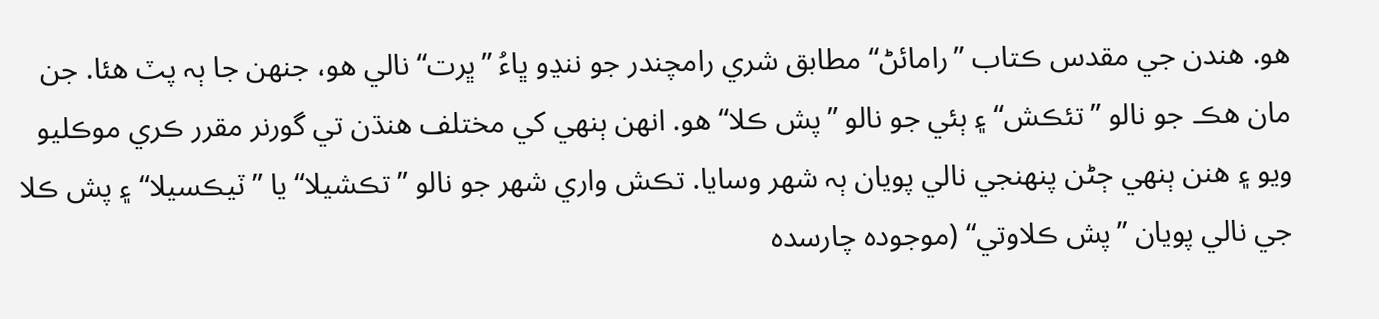هو. هندن جي مقدس ڪتاب ”رامائڻ“ مطابق شري رامچندر جو ننڍو ڀاءُ ”ڀرت“ نالي هو، جنهن جا ٻہ پٽ هئا. جن مان هڪ جو نالو ”تئڪش“ ۽ ٻئي جو نالو ”پش ڪلا“ هو. انهن ٻنهي کي مختلف هنڌن تي گورنر مقرر ڪري موڪليو ويو ۽ هنن ٻنهي ڄڻن پنھنجي نالي پويان ٻہ شھر وسايا. تڪش واري شھر جو نالو ”تڪشيلا“ يا ”ٽيڪسيلا“ ۽ پش ڪلا جي نالي پويان ”پش ڪلاوتي“ (موجودہ چارسده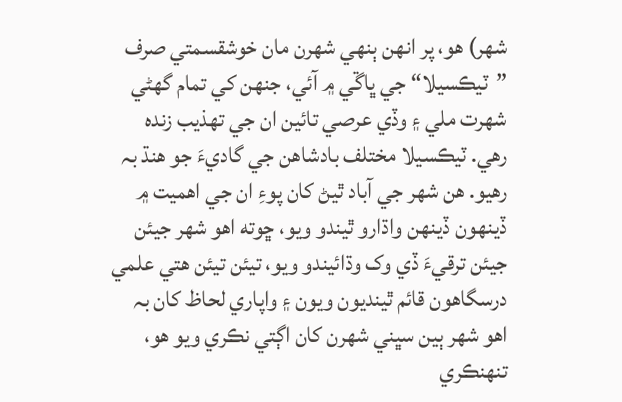شھر) هو، پر انهن ٻنهي شهرن مان خوشقسمتي صرف ”ٽيڪسيلا“ جي ڀاڱي ۾ آئي، جنهن کي تمام گهڻي شھرت ملي ۽ وڏي عرصي تائين ان جي تھذيب زندہ رهي. ٽيڪسيلا مختلف بادشاهن جي گاديءَ جو هنڌ بہ رهيو. هن شھر جي آباد ٿيڻ کان پوءِ ان جي اهميت ۾ ڏينهون ڏينهن واڌارو ٿيندو ويو، ڇوته اهو شھر جيئن جيئن ترقيءَ ڏي وک وڌائيندو ويو، تيئن تيئن هتي علمي درسگاهون قائم ٿينديون ويون ۽ واپاري لحاظ کان بہ اهو شھر ٻين سڀني شهرن کان اڳتي نڪري ويو هو، تنهنڪري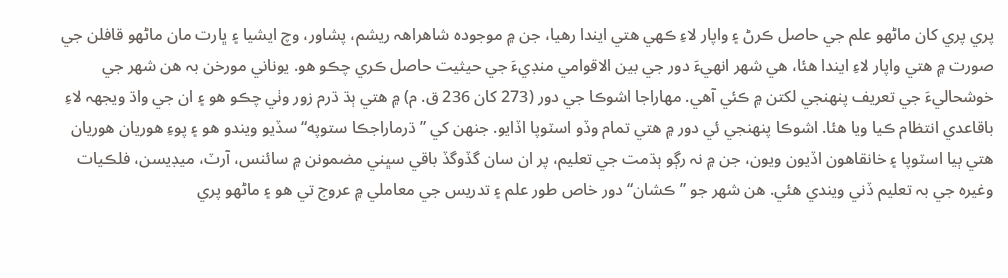پري پري کان ماڻهو علم جي حاصل ڪرڻ ۽ واپار لاءِ ڪھي هتي ايندا رهيا، جن ۾ موجودہ شاهراھہ ريشم، پشاور، وچ ايشيا ۽ ڀارت مان ماڻهو قافلن جي صورت ۾ هتي واپار لاءِ ايندا هئا، هي شھر انهيءَ دور جي بين الاقوامي منڊيءَ جي حيثيت حاصل ڪري چڪو هو. يوناني مورخن بہ هن شھر جي خوشحاليءَ جي تعريف پنھنجي لکتن ۾ ڪئي آهي. مهاراجا اشوڪا جي دور (273 کان 236 ق. م) ۾ هتي ٻڌ ڌرم زور وٺي چڪو هو ۽ ان جي واڌ ويجهہ لاءِ باقاعدي انتظام ڪيا ويا هئا. اشوڪا پنھنجي ئي دور ۾ هتي تمام وڏو اسٽوپا اڏايو. جنهن کي ”ڌرماراجڪا ستوپه“ سڏيو ويندو هو ۽ پوءِ هوريان هوريان هتي ٻيا اسٽوپا ۽ خانقاهون اڏيون ويون، جن ۾ نہ رڳو ٻڌمت جي تعليم، پر ان سان گڏوگڏ باقي سڀني مضمونن ۾ سائنس، آرٽ، ميڊيسن، فلڪيات وغيرہ جي بہ تعليم ڏني ويندي هئي. هن شھر جو ”ڪشان“ دور خاص طور علم ۽ تدريس جي معاملي ۾ عروج تي هو ۽ ماڻهو پري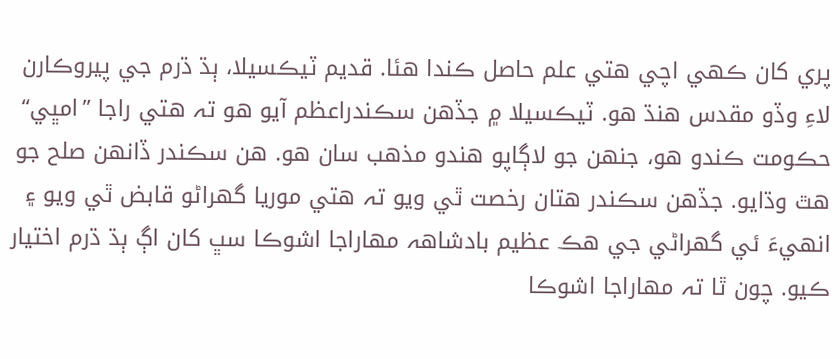پري کان ڪھي اچي هتي علم حاصل ڪندا هئا. قديم ٽيڪسيلا، ٻڌ ڌرم جي پيروڪارن لاءِ وڏو مقدس هنڌ هو. ٽيڪسيلا ۾ جڏهن سڪندراعظم آيو هو تہ هتي راجا ”امڀي“ حڪومت ڪندو هو، جنهن جو لاڳاپو هندو مذهب سان هو. هن سڪندر ڏانهن صلح جو هٿ وڌايو. جڏهن سڪندر هتان رخصت ٿي ويو تہ هتي موريا گهراڻو قابض ٿي ويو ۽ انهيءَ ئي گهراڻي جي هڪ عظيم بادشاھہ مهاراجا اشوڪا سڀ کان اڳ ٻڌ ڌرم اختيار ڪيو. چون ٿا تہ مهاراجا اشوڪا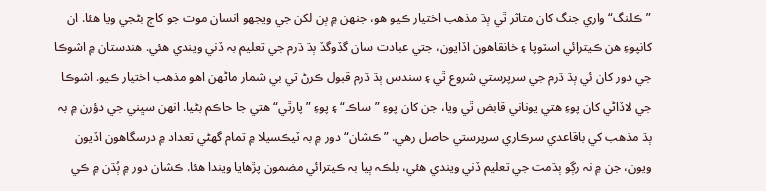”ڪلنگ“ واري جنگ کان متاثر ٿي ٻڌ مذهب اختيار ڪيو هو، جنهن ۾ ٻن لکن جي ويجهو انسان موت جو کاڄ بڻجي ويا هئا. ان کانپوءِ هن ڪيترائي اسٽوپا ۽ خانقاهون اڏايون، جتي عبادت سان گڏوگڏ ٻڌ ڌرم جي تعليم بہ ڏني ويندي هئي. هندستان ۾ اشوڪا جي دور کان ئي ٻڌ ڌرم جي سرپرستي شروع ٿي ۽ سندس ٻڌ ڌرم قبول ڪرڻ تي بي شمار ماڻهن اهو مذهب اختيار ڪيو. اشوڪا جي لاڏاڻي کان پوءِ هتي يوناني قابض ٿي ويا، جن کان پوءِ ”ساڪ“ ۽ پوءِ ”پارٿي“ هتي جا حاڪم بڻيا. انهن سڀني جي دؤرن ۾ بہ ٻڌ مذهب کي باقاعدي سرڪاري سرپرستي حاصل رهي. ”ڪشان“ دور ۾ بہ ٽيڪسيلا ۾ تمام گهڻي تعداد ۾ درسگاهون اڏيون ويون، جن ۾ نہ رڳو ٻڌمت جي تعليم ڏني ويندي هئي، بلڪہ ٻيا بہ ڪيترائي مضمون پڙهايا ويندا هئا. ڪشان دور ۾ ٻُڌن ۾ ڪي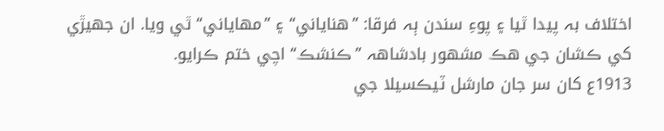اختلاف بہ پيدا ٿيا ۽ پوءِ سندن ٻہ فرقا: ”هناياني“ ۽ ”مهاياني“ ٿي ويا. ان جهيڙي کي ڪشان جي هڪ مشھور بادشاھہ ”ڪنشڪ“ اچي ختم ڪرايو.
1913ع کان سر جان مارشل ٽيڪسيلا جي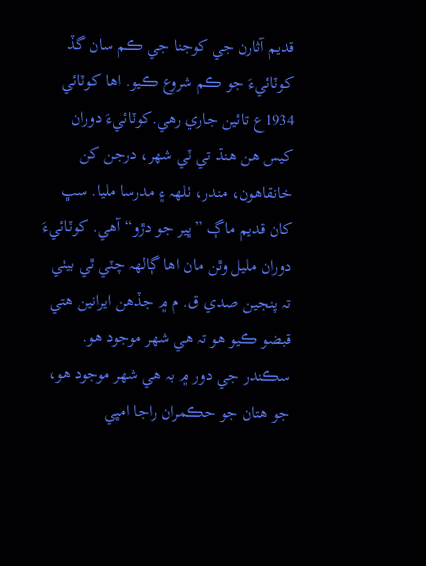قديم آثارن جي کوجنا جي ڪم سان گڏ کوٽائيءَ جو ڪم شروع ڪيو. اها کوٽائي 1934ع تائين جاري رهي.کوٽائيءَ دوران کيس هن هنڌ تي ٽي شهر، درجن کن خانقاهون، مندر، ٺلھہ ۽ مدرسا مليا. سڀ کان قديم ماڳ ”ڀير جو دڙو“ آهي. کوٽائيءَ دوران مليل وٿن مان اها ڳالھہ چٽي ٿي بيٺي تہ پنجين صدي ق. م ۾ جڏهن ايرانين هتي قبضو ڪيو هو تہ هي شھر موجود هو. سڪندر جي دور ۾ بہ هي شھر موجود هو، جو هتان جو حڪمران راجا امڀي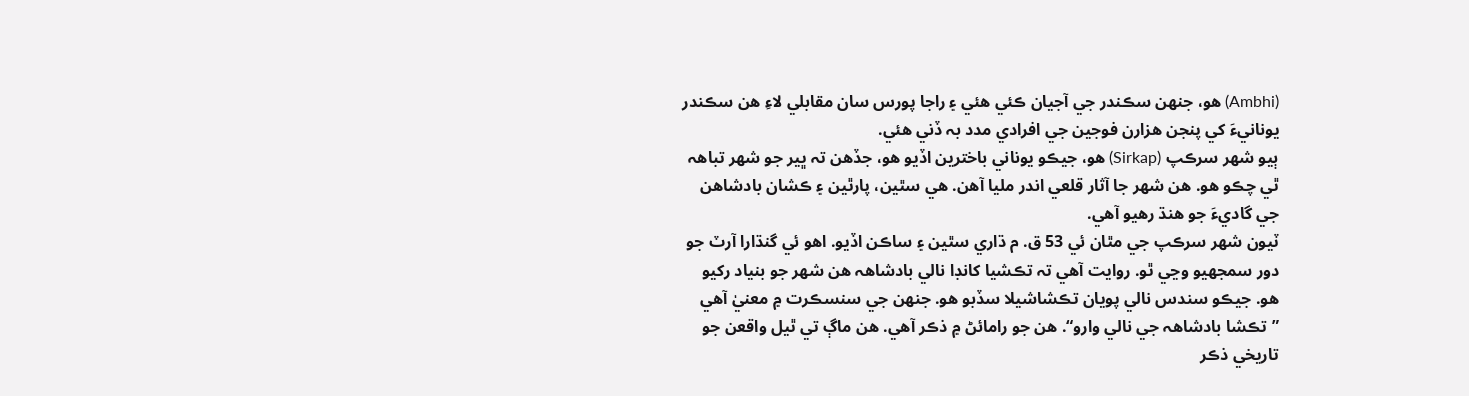(Ambhi) هو، جنهن سڪندر جي آجيان ڪئي هئي ۽ راجا پورس سان مقابلي لاءِ هن سڪندر يونانيءَ کي پنجن هزارن فوجين جي افرادي مدد بہ ڏني هئي.
ٻيو شھر سرڪپ (Sirkap) هو، جيڪو يوناني باخترين اڏيو هو، جڏهن تہ ڀير جو شھر تباھہ ٿي چڪو هو. هن شھر جا آثار قلعي اندر مليا آهن. هي سٿين، پارٿين ۽ ڪشان بادشاهن جي گاديءَ جو هنڌ رهيو آهي.
ٽيون شھر سرڪپ جي مٿان ئي 53 ق. م ڌاري سٿين ۽ ساڪن اڏيو. اهو ئي گنڌارا آرٽ جو دور سمجهيو وڃي ٿو. روايت آهي تہ تڪشيا کانڊا نالي بادشاھہ هن شھر جو بنياد رکيو هو. جيڪو سندس نالي پويان تڪشاشيلا سڏبو هو. جنهن جي سنسڪرت ۾ معنيٰ آهي ”تڪشا بادشاھہ جي نالي وارو“. هن جو رامائڻ ۾ ذڪر آهي. هن ماڳ تي ٿيل واقعن جو تاريخي ذڪر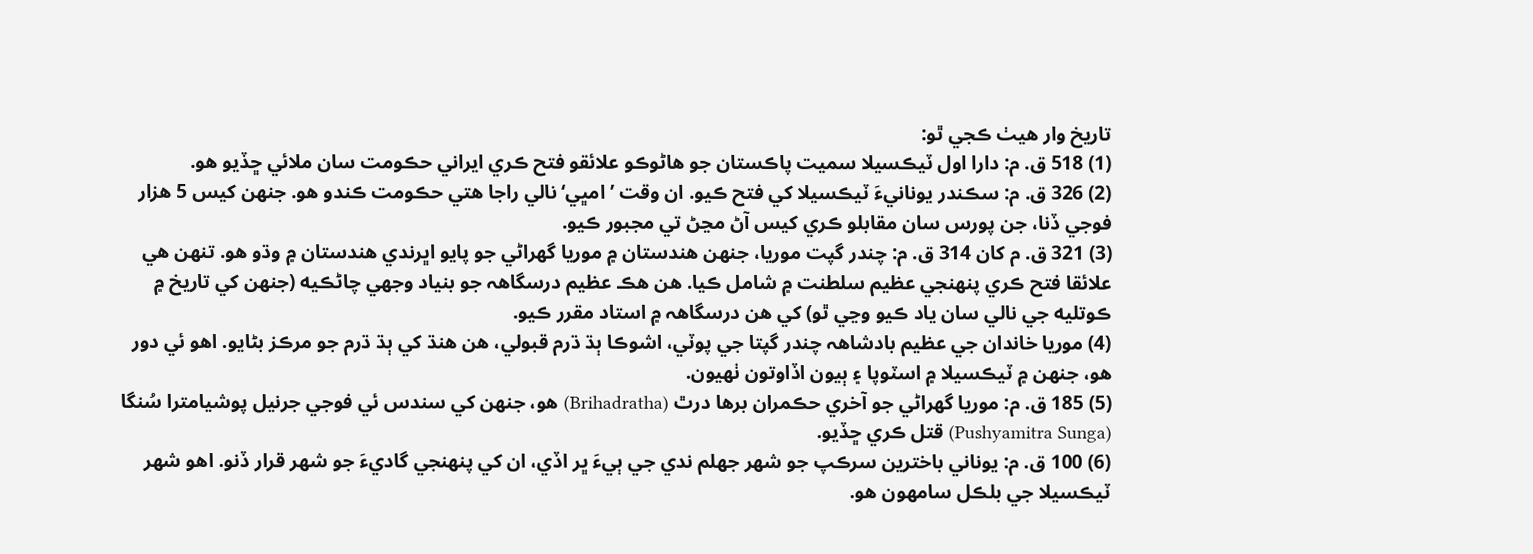تاريخ وار هيٺ ڪجي ٿو:
(1) 518 ق. م: دارا اول ٽيڪسيلا سميت پاڪستان جو هاڻوڪو علائقو فتح ڪري ايراني حڪومت سان ملائي ڇڏيو هو.
(2) 326 ق. م: سڪندر يونانيءَ ٽيڪسيلا کي فتح ڪيو. ان وقت ’امڀي‘ نالي راجا هتي حڪومت ڪندو هو. جنهن کيس 5 هزار فوجي ڏنا، جن پورس سان مقابلو ڪري کيس آڻ مڃڻ تي مجبور ڪيو.
(3) 321 ق. م کان 314 ق. م: چندر گپت موريا، جنهن هندستان ۾ موريا گهراڻي جو پايو اڀرندي هندستان ۾ وڌو هو. تنهن هي علائقا فتح ڪري پنھنجي عظيم سلطنت ۾ شامل ڪيا. هن هڪ عظيم درسگاھہ جو بنياد وجهي چاڻڪيه (جنهن کي تاريخ ۾ ڪوتليه جي نالي سان ياد ڪيو وڃي ٿو) کي هن درسگاھہ ۾ استاد مقرر ڪيو.
(4) موريا خاندان جي عظيم بادشاھہ چندر گپتا جي پوٽي، اشوڪا ٻڌ ڌرم قبولي، هن هنڌ کي ٻڌ ڌرم جو مرڪز بڻايو. اهو ئي دور هو، جنهن ۾ ٽيڪسيلا ۾ اسٽوپا ۽ ٻيون اڏاوتون ٺهيون.
(5) 185 ق. م: موريا گهراڻي جو آخري حڪمران برها درٿ (Brihadratha) هو، جنهن کي سندس ئي فوجي جرنيل پوشيامترا سُنگا (Pushyamitra Sunga) قتل ڪري ڇڏيو.
(6) 100 ق. م: يوناني باخترين سرڪپ جو شھر جھلم ندي جي ٻيءَ ڀر اڏي، ان کي پنھنجي گاديءَ جو شھر قرار ڏنو. اهو شھر ٽيڪسيلا جي بلڪل سامهون هو.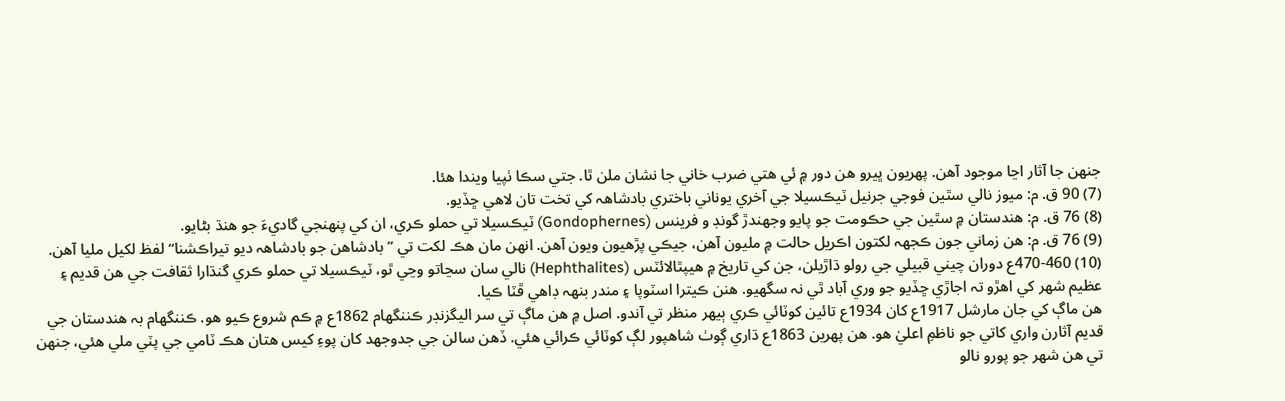جنهن جا آثار اڃا موجود آهن. پهريون ڀيرو هن دور ۾ ئي هتي ضرب خاني جا نشان ملن ٿا. جتي سڪا ٺپيا ويندا هئا.
(7) 90 ق. م: ميوز نالي سٿين فوجي جرنيل ٽيڪسيلا جي آخري يوناني باختري بادشاھہ کي تخت تان لاهي ڇڏيو.
(8) 76 ق. م: هندستان ۾ سٿين جي حڪومت جو پايو وجهندڙ گونڊ و فرينس (Gondophernes) ٽيڪسيلا تي حملو ڪري، ان کي پنھنجي گاديءَ جو هنڌ بڻايو.
(9) 76 ق. م: هن زماني جون ڪجهہ لکتون اڪريل حالت ۾ مليون آهن، جيڪي پڙهيون ويون آهن. انهن مان هڪ لکت تي ”بادشاهن جو بادشاھہ ديو تيراڪشنا“ لفظ لکيل مليا آهن.
(10) 470-460ع دوران چيني قبيلي جي رولو ڌاڙيلن، جن کي تاريخ ۾ هيپٿالائٽس (Hephthalites) نالي سان سڃاتو وڃي ٿو، ٽيڪسيلا تي حملو ڪري گنڌارا ثقافت جي هن قديم ۽ عظيم شھر کي اهڙو تہ اجاڙي ڇڏيو جو وري آباد ٿي نہ سگهيو. هنن ڪيترا اسٽوپا ۽ مندر بنھہ ڊاهي ڦٽا ڪيا.
هن ماڳ کي جان مارشل 1917ع کان 1934ع تائين کوٽائي ڪري ٻيهر منظر تي آندو. اصل ۾ هن ماڳ تي سر اليگزنڊر ڪننگهام 1862ع ۾ ڪم شروع ڪيو هو. ڪننگهام بہ هندستان جي قديم آثارن واري کاتي جو ناظمِ اعليٰ هو. هن پهرين 1863ع ڌاري ڳوٺ شاهپور لڳ کوٽائي ڪرائي هئي. ڏهن سالن جي جدوجھد کان پوءِ کيس هتان هڪ ٽامي جي پٽي ملي هئي، جنهن تي هن شھر جو پورو نالو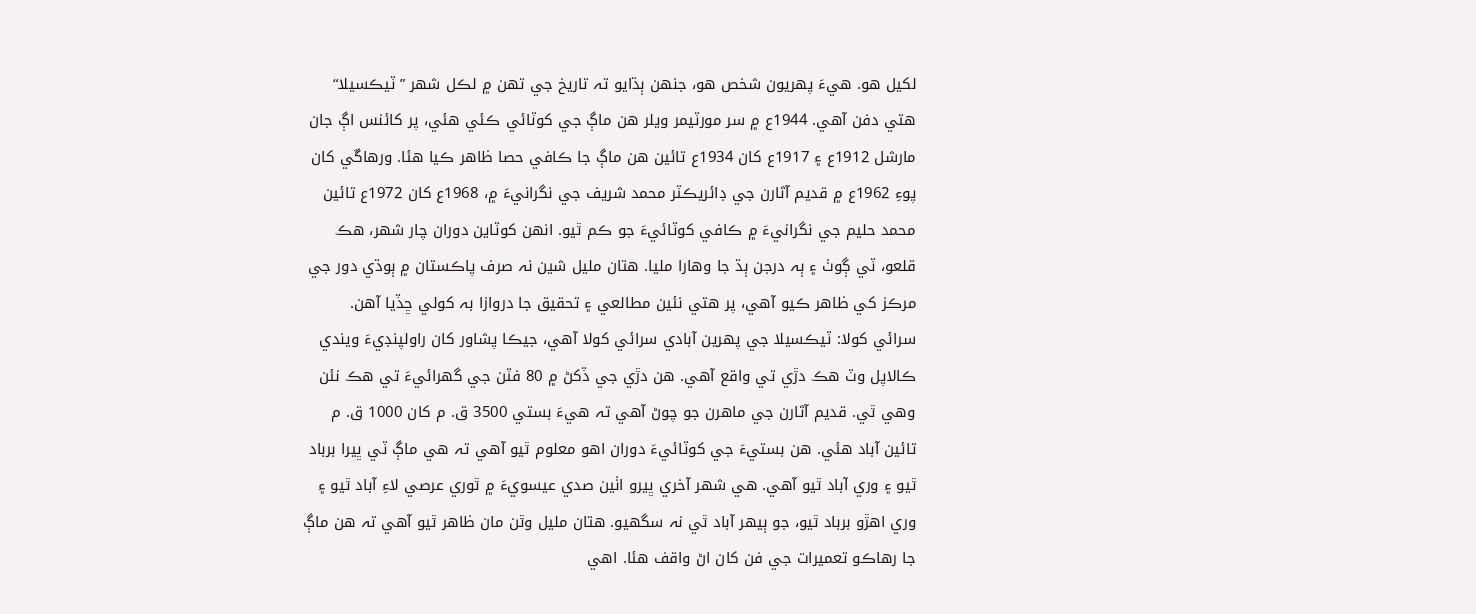لکيل هو. هيءَ پهريون شخص هو، جنهن ٻڌايو تہ تاريخ جي تھن ۾ لڪل شھر ”ٽيڪسيلا“ هتي دفن آهي. 1944ع ۾ سر مورٽيمر ويلر هن ماڳ جي کوٽائي ڪئي هئي، پر کائنس اڳ جان مارشل 1912ع ۽ 1917ع کان 1934ع تائين هن ماڳ جا ڪافي حصا ظاهر ڪيا هئا. ورهاڱي کان پوءِ 1962ع ۾ قديم آثارن جي ڊائريڪٽر محمد شريف جي نگرانيءَ ۾، 1968ع کان 1972ع تائين محمد حليم جي نگرانيءَ ۾ ڪافي کوٽائيءَ جو ڪم ٿيو. انهن کوٽاين دوران چار شهر، هڪ قلعو، ٽي ڳوٺ ۽ ٻہ درجن ٻڌ جا وهارا مليا. هتان مليل شين نہ صرف پاڪستان ۾ ٻوڌي دور جي مرڪز کي ظاهر ڪيو آهي، پر هتي نئين مطالعي ۽ تحقيق جا دروازا بہ کولي ڇڏيا آهن.
سرائي کولا: ٽيڪسيلا جي پهرين آبادي سرائي کولا آهي، جيڪا پشاور کان راولپنڊيءَ ويندي ڪالاپل وٽ هڪ دڙي تي واقع آهي. هن دڙي جي ڏکڻ ۾ 80 فٽن جي گهرائيءَ تي هڪ نئن وهي ٿي. قديم آثارن جي ماهرن جو چوڻ آهي تہ هيءَ بستي 3500 ق. م کان 1000 ق. م تائين آباد هئي. هن بستيءَ جي کوٽائيءَ دوران اهو معلوم ٿيو آهي تہ هي ماڳ ٽي ڀيرا برباد ٿيو ۽ وري آباد ٿيو آهي. هي شھر آخري ڀيرو اٺين صدي عيسويءَ ۾ ٿوري عرصي لاءِ آباد ٿيو ۽ وري اهڙو برباد ٿيو، جو ٻيهر آباد ٿي نہ سگهيو. هتان مليل وٿن مان ظاهر ٿيو آهي تہ هن ماڳ جا رهاڪو تعميرات جي فن کان اڻ واقف هئا. اهي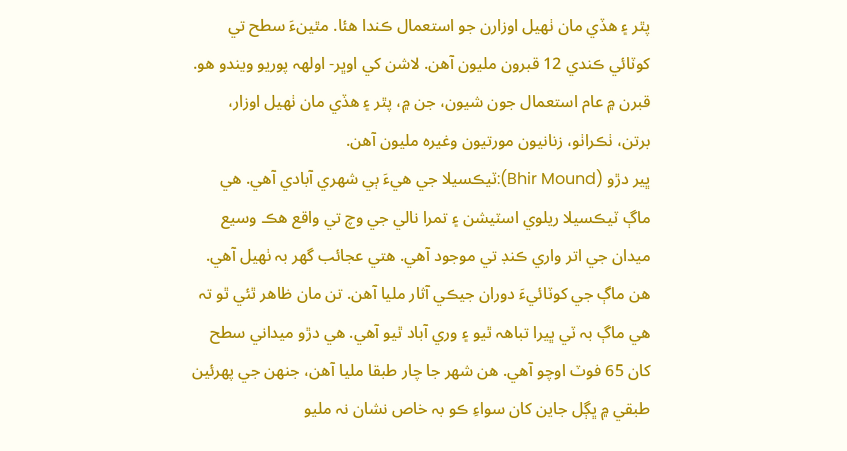پٿر ۽ هڏي مان ٺهيل اوزارن جو استعمال ڪندا هئا. مٿينءَ سطح تي کوٽائي ڪندي 12 قبرون مليون آهن. لاشن کي اوڀر- اولھہ پوريو ويندو هو. قبرن ۾ عام استعمال جون شيون، جن ۾، پٿر ۽ هڏي مان ٺهيل اوزار، برتن، ٺڪراٺو، زنانيون مورتيون وغيرہ مليون آهن.
ڀير دڙو (Bhir Mound):ٽيڪسيلا جي هيءَ ٻي شھري آبادي آهي. هي ماڳ ٽيڪسيلا ريلوي اسٽيشن ۽ تمرا نالي جي وچ تي واقع هڪ وسيع ميدان جي اتر واري ڪنڊ تي موجود آهي. هتي عجائب گهر بہ ٺهيل آهي. هن ماڳ جي کوٽائيءَ دوران جيڪي آثار مليا آهن. تن مان ظاهر ٿئي ٿو تہ هي ماڳ بہ ٽي ڀيرا تباھہ ٿيو ۽ وري آباد ٿيو آهي. هي دڙو ميداني سطح کان 65 فوٽ اوچو آهي. هن شھر جا چار طبقا مليا آهن، جنهن جي پهرئين طبقي ۾ ڀڳل جاين کان سواءِ ڪو بہ خاص نشان نہ مليو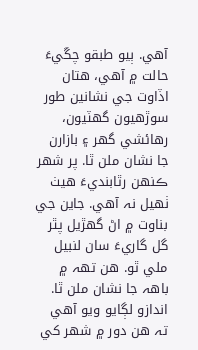آهي. ٻيو طبقو چڱيءَ حالت ۾ آهي، هتان اڏاوت جي نشانين طور سوڙهيون گهٽيون، رهائشي گهر ۽ بازارن جا نشان ملن ٿا. پر شھر ڪنهن رٿابنديءَ هيٺ ٺهيل نہ آهي. جاين جي بناوت ۾ اڻ گهڙيل پٿر گل گاريءَ سان لنبيل ملي ٿو. هن تھہ ۾ باھہ جا نشان ملن ٿا. اندازو لڳايو ويو آهي تہ هن دور ۾ شھر کي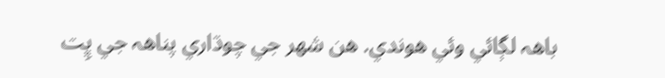باھہ لڳائي وئي هوندي. هن شھر جي چوڌاري پناھہ جي ڀِت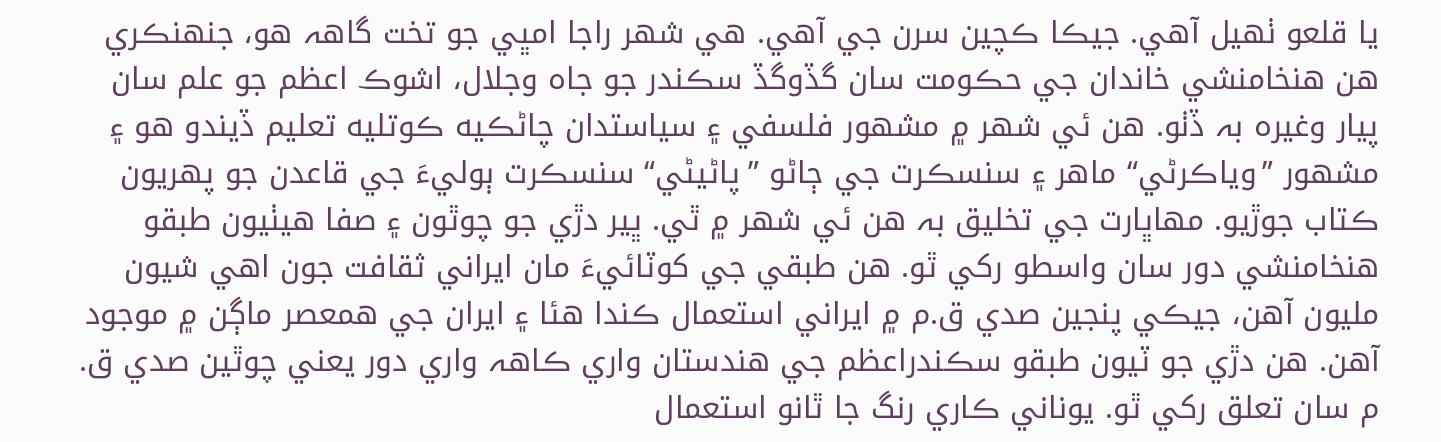يا قلعو ٺهيل آهي. جيڪا ڪچين سرن جي آهي. هي شھر راجا امڀي جو تخت گاھہ هو، جنهنڪري هن هنخامنشي خاندان جي حڪومت سان گڏوگڏ سڪندر جو جاه وجلال، اشوڪ اعظم جو علم سان پيار وغيرہ بہ ڏٺو. هن ئي شھر ۾ مشھور فلسفي ۽ سياستدان چاڻڪيه ڪوتليه تعليم ڏيندو هو ۽ مشھور ”وياڪرڻي“ ماهر ۽ سنسڪرت جي ڄاڻو ”پاڻيڻي“ سنسڪرت ٻوليءَ جي قاعدن جو پهريون ڪتاب جوڙيو. مهاڀارت جي تخليق بہ هن ئي شھر ۾ ٿي. ڀير دڙي جو چوٿون ۽ صفا هيٺيون طبقو هنخامنشي دور سان واسطو رکي ٿو. هن طبقي جي کوٽائيءَ مان ايراني ثقافت جون اهي شيون مليون آهن، جيڪي پنجين صدي ق.م ۾ ايراني استعمال ڪندا هئا ۽ ايران جي همعصر ماڳن ۾ موجود آهن. هن دڙي جو ٽيون طبقو سڪندراعظم جي هندستان واري ڪاھہ واري دور يعني چوٿين صدي ق. م سان تعلق رکي ٿو. يوناني ڪاري رنگ جا ٿانو استعمال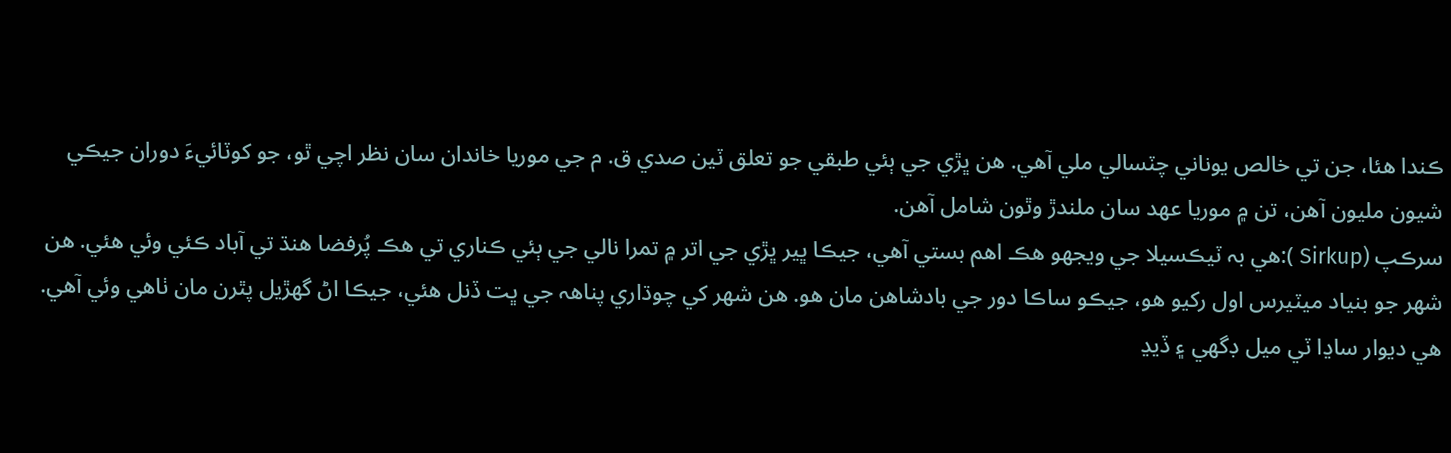ڪندا هئا، جن تي خالص يوناني چٽسالي ملي آهي. هن ڀڙي جي ٻئي طبقي جو تعلق ٽين صدي ق. م جي موريا خاندان سان نظر اچي ٿو، جو کوٽائيءَ دوران جيڪي شيون مليون آهن، تن ۾ موريا عھد سان ملندڙ وٿون شامل آهن.
سرڪپ (Sirkup ):هي بہ ٽيڪسيلا جي ويجهو هڪ اهم بستي آهي، جيڪا ڀير ڀڙي جي اتر ۾ تمرا نالي جي ٻئي ڪناري تي هڪ پُرفضا هنڌ تي آباد ڪئي وئي هئي. هن شھر جو بنياد ميٽيرس اول رکيو هو، جيڪو ساڪا دور جي بادشاهن مان هو. هن شھر کي چوڌاري پناھہ جي ڀت ڏنل هئي، جيڪا اڻ گهڙيل پٿرن مان ٺاهي وئي آهي. هي ديوار ساڍا ٽي ميل ڊگهي ۽ ڏيڍ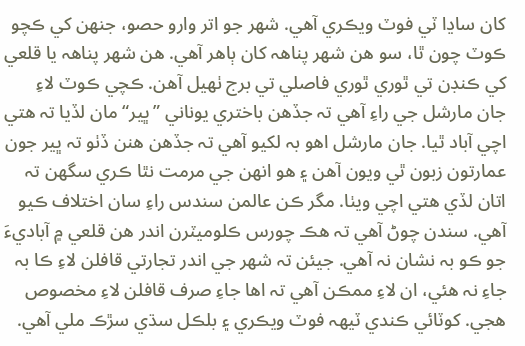کان ساڍا ٽي فوٽ ويڪري آهي. شھر جو اتر وارو حصو، جنهن کي ڪچو ڪوٽ چون ٿا، سو هن شھر پناھہ کان ٻاهر آهي. هن شھر پناھہ يا قلعي کي ڪنڊن تي ٿوري ٿوري فاصلي تي برج ٺهيل آهن. ڪچي ڪوٽ لاءِ جان مارشل جي راءِ آهي تہ جڏهن باختري يوناني ”ڀير“ مان لڏيا تہ هتي اچي آباد ٿيا. جان مارشل اهو بہ لکيو آهي تہ جڏهن هنن ڏٺو تہ ڀير جون عمارتون زبون ٿي ويون آهن ۽ هو انهن جي مرمت نٿا ڪري سگهن تہ اتان لڏي هتي اچي ويٺا. مگر ڪن عالمن سندس راءِ سان اختلاف ڪيو آهي. سندن چوڻ آهي تہ هڪ چورس ڪلوميٽرن اندر هن قلعي ۾ آباديءَ جو ڪو بہ نشان نہ آهي. جيئن تہ شھر جي اندر تجارتي قافلن لاءِ ڪا بہ جاءِ نہ هئي، ان لاءِ ممڪن آهي تہ اها جاءِ صرف قافلن لاءِ مخصوص هجي. کوٽائي ڪندي ٽيھہ فوٽ ويڪري ۽ بلڪل سڌي سڙڪ ملي آهي.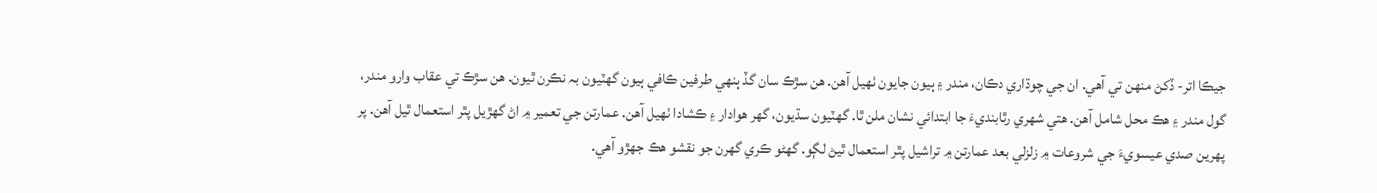جيڪا اتر- ڏکڻ منهن تي آهي. ان جي چوڌاري دڪان، مندر ۽ ٻيون جايون ٺهيل آهن. هن سڙڪ سان گڏ ٻنهي طرفين ڪافي ٻيون گهٽيون بہ نڪرن ٿيون. هن سڙڪ تي عقاب وارو مندر، گول مندر ۽ هڪ محل شامل آهن. هتي شھري رٿابنديءَ جا ابتدائي نشان ملن ٿا. گهٽيون سڌيون، گهر هوادار ۽ ڪشادا ٺهيل آهن. عمارتن جي تعمير ۾ اڻ گهڙيل پٿر استعمال ٿيل آهن. پر پهرين صدي عيسويءَ جي شروعات ۾ زلزلي بعد عمارتن ۾ تراشيل پٿر استعمال ٿيڻ لڳو. گهڻو ڪري گهرن جو نقشو هڪ جهڙو آهي.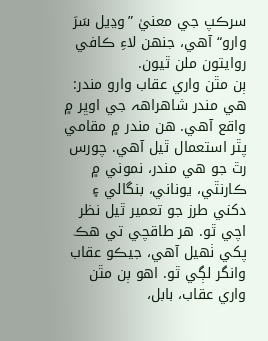سرڪپ جي معنيٰ ”وڍيل سَرَ وارو“ آهي، جنهن لاءِ ڪافي روايتون ملن ٿيون.
ٻن مٿن واري عقاب وارو مندر: هي مندر شاهراھہ جي اوڀر ۾ واقع آهي. هن مندر ۾ مقامي پٿر استعمال ٿيل آهي. چورس رٿ جو هي مندر، نموني ۾ ڪارنٿي، يوناني، بنگالي ۽ دکني طرز جو تعمير ٿيل نظر اچي ٿو. هر طاقچي تي هڪ پکي ٺهيل آهي، جيڪو عقاب وانگر لڳي ٿو. اهو ٻن مٿن واري عقاب، بابل،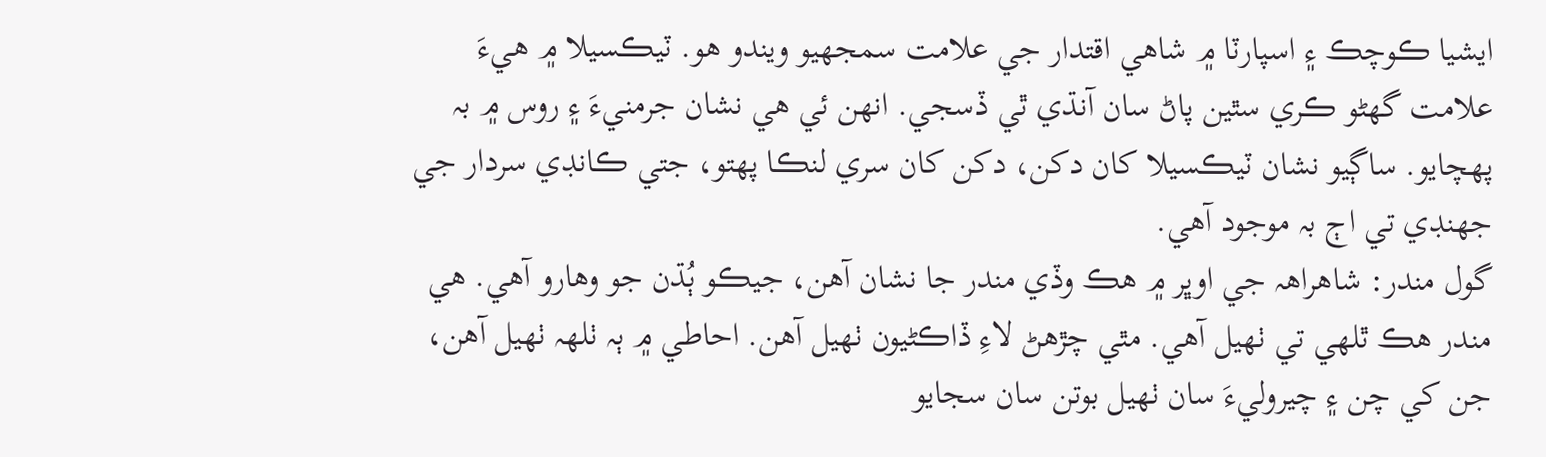ايشيا ڪوچڪ ۽ اسپارٽا ۾ شاهي اقتدار جي علامت سمجهيو ويندو هو. ٽيڪسيلا ۾ هيءَ علامت گهڻو ڪري سٿين پاڻ سان آنڌي ٿي ڏسجي. انهن ئي هي نشان جرمنيءَ ۽ روس ۾ بہ پھچايو. ساڳيو نشان ٽيڪسيلا کان دکن، دکن کان سري لنڪا پهتو، جتي ڪانڊي سردار جي جهنڊي تي اڄ بہ موجود آهي.
گول مندر: شاهراھہ جي اوڀر ۾ هڪ وڏي مندر جا نشان آهن، جيڪو ٻُڌن جو وهارو آهي. هي مندر هڪ ٿلهي تي ٺهيل آهي. مٿي چڙهڻ لاءِ ڏاڪڻيون ٺهيل آهن. احاطي ۾ ٻہ ٺلھہ ٺهيل آهن، جن کي چن ۽ چيروليءَ سان ٺهيل بوتن سان سجايو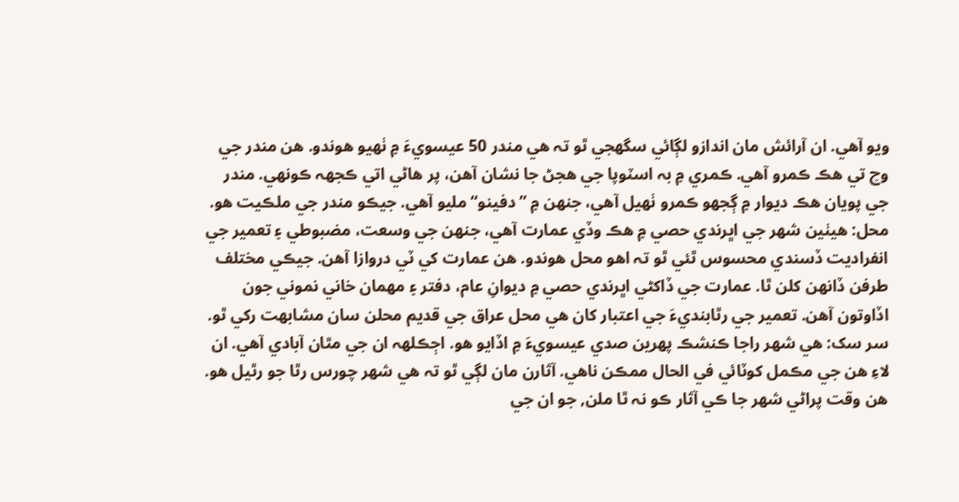ويو آهي. ان آرائش مان اندازو لڳائي سگهجي ٿو تہ هي مندر 50 عيسويءَ ۾ ٺهيو هوندو. هن مندر جي وچ تي هڪ ڪمرو آهي. ڪمري ۾ بہ اسٽوپا جي هجڻ جا نشان آهن، پر هاڻي اتي ڪجهہ ڪونهي. مندر جي پويان هڪ ديوار ۾ ڳجهو ڪمرو ٺهيل آهي، جنهن ۾ ”دفينو“ مليو آهي. جيڪو مندر جي ملڪيت هو.
محل: هيٺين شھر جي اڀرندي حصي ۾ هڪ وڏي عمارت آهي، جنهن جي وسعت، مضبوطي ۽ تعمير جي انفراديت ڏسندي محسوس ٿئي ٿو تہ اهو محل هوندو. هن عمارت کي ٽي دروازا آهن. جيڪي مختلف طرفن ڏانهن کلن ٿا. عمارت جي ڏاکڻي اڀرندي حصي ۾ ديوانِ عام، دفتر ۽ مهمان خاني نموني جون اڏاوتون آهن. تعمير جي رٿابنديءَ جي اعتبار کان هي محل عراق جي قديم محلن سان مشابهت رکي ٿو.
سر سک: هي شھر راجا ڪنشڪ پهرين صدي عيسويءَ ۾ اڏايو هو. اڄڪلھہ ان جي مٿان آبادي آهي. ان لاءِ هن جي مڪمل کوٽائي في الحال ممڪن ناهي. آثارن مان لڳي ٿو تہ هي شھر چورس رٿا جو رٿيل هو. هن وقت پراڻي شھر جا ڪي آثار ڪو نہ ٿا ملن, جو ان جي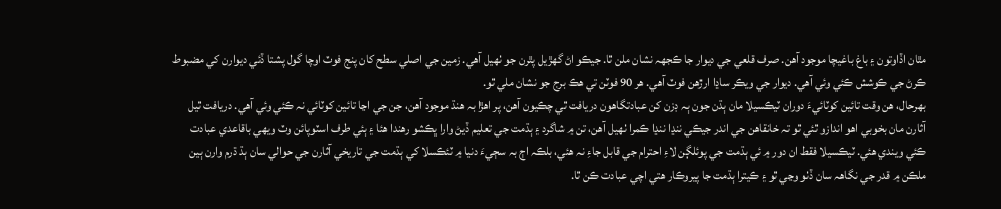مٿان اڏاوتون ۽ باغ باغيچا موجود آهن. صرف قلعي جي ديوار جا ڪجهہ نشان ملن ٿا. جيڪو اڻ گهڙيل پٿرن جو ٺهيل آهي. زمين جي اصلي سطح کان پنج فوٽ اوچا گول پشتا ڏئي ديوارن کي مضبوط ڪرڻ جي ڪوشش ڪئي وئي آهي. ديوار جي ويڪر ساڍا ارڙهن فوٽ آهي. هر 90 فوٽن تي هڪ برج جو نشان ملي ٿو.
بهرحال، هن وقت تائين کوٽائيءَ دوران ٽيڪسيلا مان ٻڌن جون ٻہ ڊزن کن عبادتگاهون دريافت ٿي چڪيون آهن، پر اهڙا بہ هنڌ موجود آهن، جن جي اڃا تائين کوٽائي نہ ڪئي وئي آهي. دريافت ٿيل آثارن مان بخوبي اهو اندازو ٿئي ٿو تہ خانقاهن جي اندر جيڪي ننڍا ننڍا ڪمرا ٺهيل آهن، تن ۾ شاگرد ۽ ٻڌمت جي تعليم ڏيڻ وارا ڀڪشو رهندا هئا ۽ ٻئي طرف اسٽوپائن وٽ ويهي باقاعدي عبادت ڪئي ويندي هئي. ٽيڪسيلا فقط ان دور ۾ ئي ٻڌمت جي پوئلڳن لاءِ احترام جي قابل جاءِ نہ هئي، بلڪہ اڄ بہ سڄيءَ دنيا ۾ ٽئڪسلا کي ٻڌمت جي تاريخي آثارن جي حوالي سان ٻڌ ڌرم وارن ٻين ملڪن ۾ قدر جي نگاھہ سان ڏٺو وڃي ٿو ۽ ڪيترا ٻڌمت جا پيروڪار هتي اچي عبادت ڪن ٿا.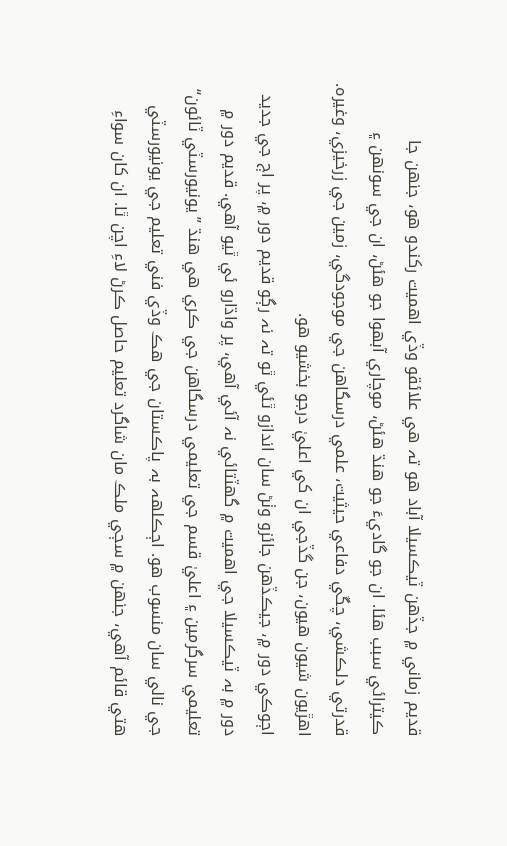قديم زماني ۾ جڏهن ٽيڪسيلا آباد هو تہ هي علائقو وڏي اهميت رکندو هو، جنهن جا ڪيترائي سبب هئا. ان جو گاديءَ جو هنڌ هئڻ، موچاري آبهوا جو هئڻ، ان جي سونهن ۽ قدرتي دلڪشي، چڱي دفاعي حيثيت، علمي درسگاهن جي موجودگي، زمين جي زرخيزي، وغيرہ. اهڙيون شيون هيون، جن گڏجي ان کي اعليٰ درجو بخشيو هو.
اڄوڪي دور ۾، جيڪڏهن جائزو وٺڻ سان اندازو ٿئي ٿو تہ نہ رڳو قديم دور ۾، پر اڄ جي جديد دور ۾ بہ ٽيڪسيلا جي اهميت ۾ گهٽتائي نہ آئي آهي، پر واڌارو ئي ٿيو آهي. قديم دور ۾ تعليمي سرگرمين ۽ اعليٰ قسم جي تعليمي درسگاهن جي ڪري هي هنڌ ”يونيورسٽي ٽائون“ جي نالي سان منسوب هو. اڄڪلھہ بہ پاڪستان جي هڪ وڏي فني تعليم جي يونيورسٽي هتي قائم آهي، جنهن ۾ سڄي ملڪ مان شاگرد تعليم حاصل ڪرڻ لاءِ اچن ٿا. ان کان سواءِ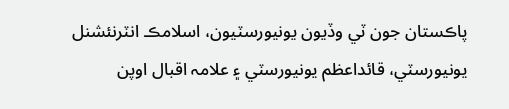پاڪستان جون ٽي وڏيون يونيورسٽيون، اسلامڪ انٽرنئشنل يونيورسٽي، قائداعظم يونيورسٽي ۽ علامہ اقبال اوپن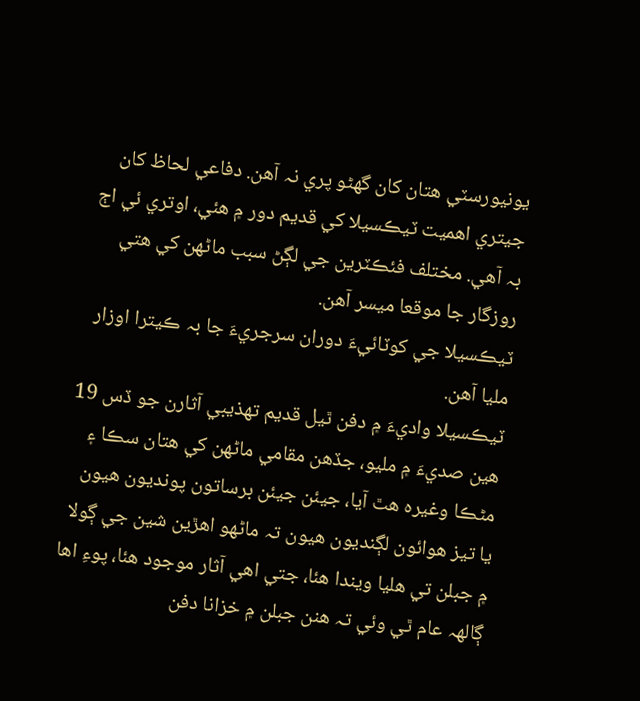يونيورسٽي هتان کان گهڻو پري نہ آهن. دفاعي لحاظ کان جيتري اهميت ٽيڪسيلا کي قديم دور ۾ هئي، اوتري ئي اڄ بہ آهي. مختلف فئڪٽرين جي لڳڻ سبب ماڻهن کي هتي روزگار جا موقعا ميسر آهن.
ٽيڪسيلا جي کوٽائيءَ دوران سرجريءَ جا بہ ڪيترا اوزار مليا آهن.
ٽيڪسيلا واديءَ ۾ دفن ٿيل قديم تهذيبي آثارن جو ڏس 19 هين صديءَ ۾ مليو، جڏهن مقامي ماڻهن کي هتان سڪا ۽ مڻڪا وغيرہ هٿ آيا، جيئن جيئن برساتون پونديون هيون يا تيز هوائون لڳنديون هيون تہ ماڻهو اهڙين شين جي ڳولا ۾ جبلن تي هليا ويندا هئا، جتي اهي آثار موجود هئا، پوءِ اها ڳالھہ عام ٿي وئي تہ هنن جبلن ۾ خزانا دفن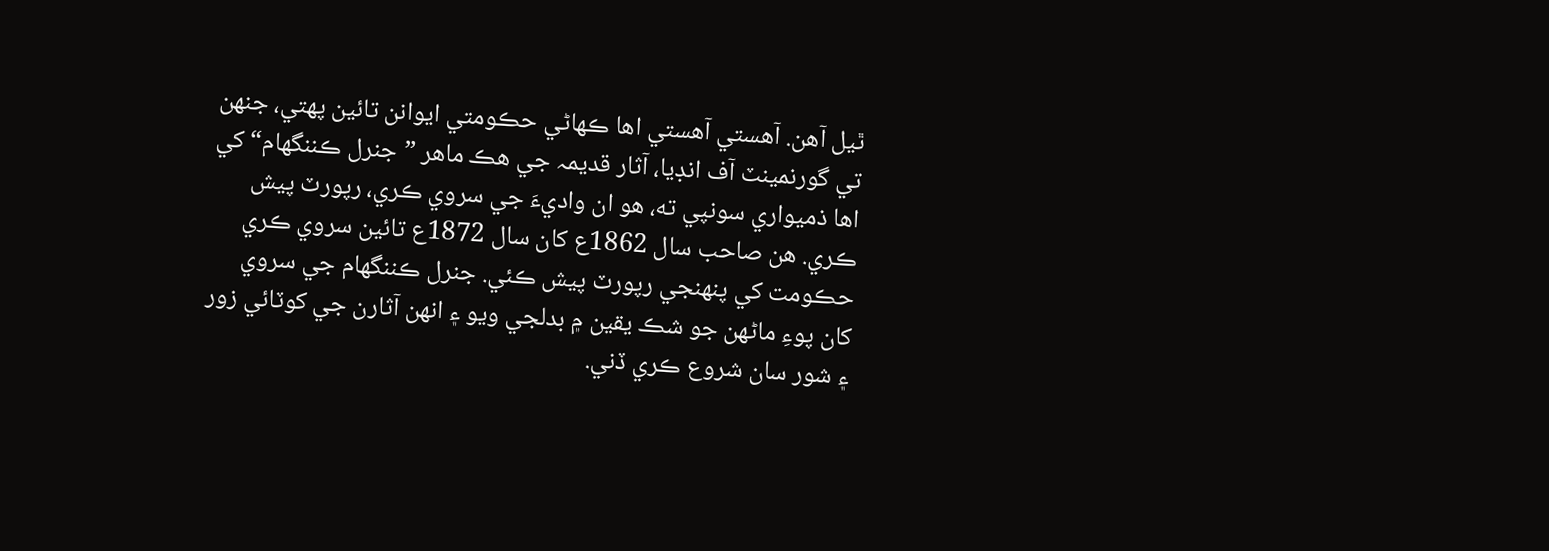ٿيل آهن. آهستي آهستي اها ڪهاڻي حڪومتي ايوانن تائين پهتي، جنهن تي گورنمينٽ آف انڊيا، آثار قديمہ جي هڪ ماهر ”جنرل ڪننگهام“ کي اها ذميواري سونپي ته، هو ان واديءَ جي سروي ڪري، رپورٽ پيش ڪري. هن صاحب سال 1862ع کان سال 1872ع تائين سروي ڪري حڪومت کي پنھنجي رپورٽ پيش ڪئي. جنرل ڪننگهام جي سروي کان پوءِ ماڻهن جو شڪ يقين ۾ بدلجي ويو ۽ انهن آثارن جي کوٽائي زور ۽ شور سان شروع ڪري ڏني.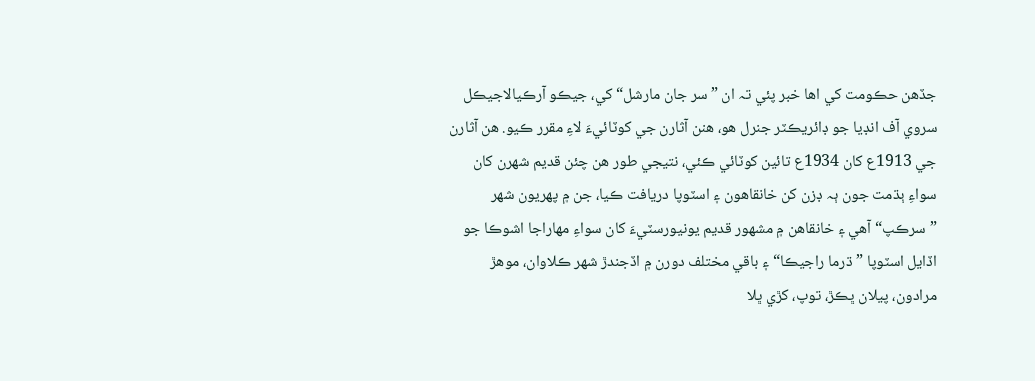جڏهن حڪومت کي اها خبر پئي تہ ان ”سر جان مارشل“ کي، جيڪو آرڪيالاجيڪل سروي آف انڊيا جو ڊائريڪٽر جنرل هو، هنن آثارن جي کوٽائيءَ لاءِ مقرر ڪيو. هن آثارن جي 1913ع کان 1934ع تائين کوٽائي ڪئي، نتيجي طور هن چئن قديم شهرن کان سواءِ ٻڌمت جون ٻہ ڊزن کن خانقاهون ۽ اسٽوپا دريافت ڪيا، جن ۾ پهريون شھر ”سرڪپ“ آهي ۽ خانقاهن ۾ مشھور قديم يونيورسٽيءَ کان سواءِ مهاراجا اشوڪا جو اڏايل اسٽوپا ”ڌرما راجيڪا“ ۽ باقي مختلف دورن ۾ اڏجندڙ شھر ڪلاوان، موهڙ مرادون، پيلان ڀڪڙ، توپ، کڙي ڀلا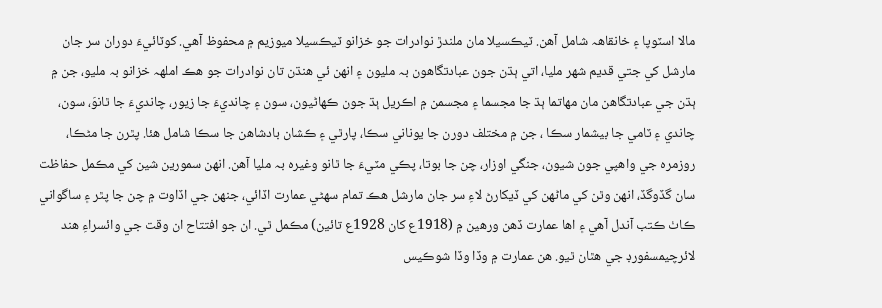مالا اسٽوپا ۽ خانقاھہ شامل آهن. ٽيڪسيلا مان ملندڙ نوادرات جو خزانو ٽيڪسيلا ميوزيم ۾ محفوظ آهي. کوٽائيءَ دوران سر جان مارشل کي جتي قديم شھر مليا، اتي ٻڌن جون عبادتگاهون بہ مليون ۽ انهن ئي هنڌن تان نوادرات جو هڪ املھہ خزانو بہ مليو، جن ۾ ٻڌن جي عبادتگاهن مان مهاتما ٻڌ جا مجسما ۽ مجسمن ۾ اڪريل ٻڌ جون ڪهاڻيون، سون ۽ چانديءَ جا زيور، چانديءَ جا ٿانوَ، سون، چاندي ۽ ٽامي جا بيشمار سڪا ، جن ۾ مختلف دورن جا يوناني سڪا، پارٿي ۽ ڪشان بادشاهن جا سڪا شامل هئا. پٿرن جا مڻڪا، روزمره جي واهپي جون شيون، جنگي اوزار، چن جا بوتا، پڪي مٽيءَ جا ٿانو وغيرہ بہ مليا آهن. انهن سمورين شين کي مڪمل حفاظت سان گڏوگڏ، انهن وٿن کي ماڻهن کي ڏيکارڻ لاءِ سر جان مارشل هڪ تمام سھڻي عمارت اڏائي، جنهن جي اڏاوت ۾ چن جا پٿر ۽ ساگواني ڪاٺ ڪتب آندل آهي ۽ اها عمارت ڏهن ورهين ۾ (1918ع کان 1928ع تائين) مڪمل ٿي. ان جو افتتاح ان وقت جي وائسراءِ هند لائرچيمسفورڊ جي هٿان ٿيو. هن عمارت ۾ وڏا وڏا شوڪيس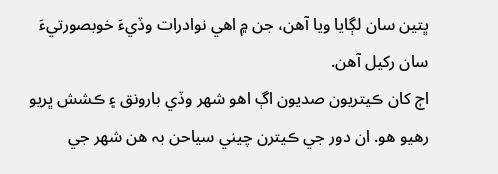ڀتين سان لڳايا ويا آهن، جن ۾ اهي نوادرات وڏيءَ خوبصورتيءَ سان رکيل آهن.
اڄ کان ڪيتريون صديون اڳ اهو شھر وڏي بارونق ۽ ڪشش ڀريو رهيو هو. ان دور جي ڪيترن چيني سياحن بہ هن شھر جي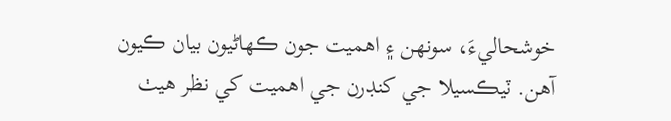خوشحاليءَ، سونهن ۽ اهميت جون ڪهاڻيون بيان ڪيون آهن. ٽيڪسيلا جي کنڊرن جي اهميت کي نظر هيٺ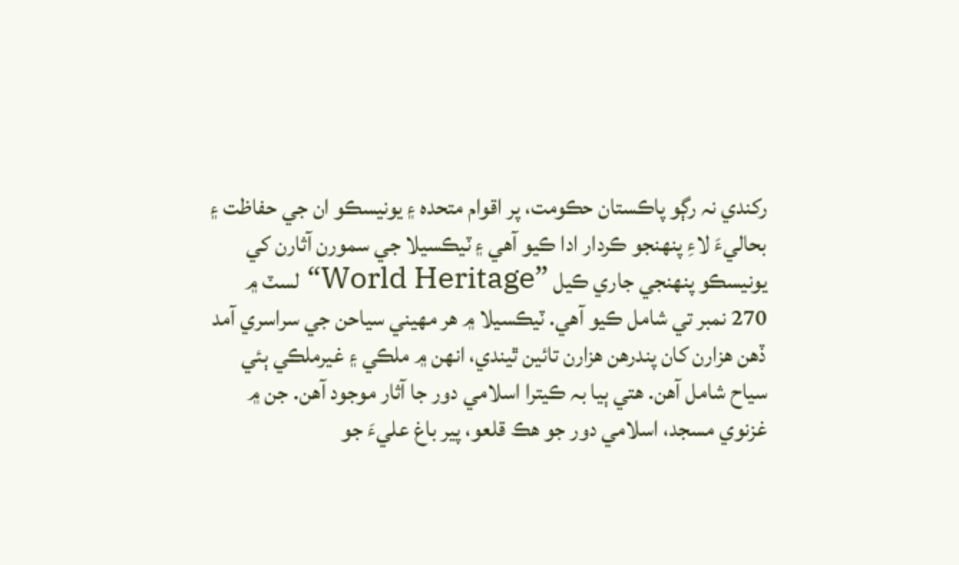رکندي نہ رڳو پاڪستان حڪومت، پر اقوام متحدہ ۽ يونيسڪو ان جي حفاظت ۽ بحاليءَ لاءِ پنهنجو ڪردار ادا ڪيو آهي ۽ ٽيڪسيلا جي سمورن آثارن کي يونيسڪو پنھنجي جاري ڪيل ”World Heritage“ لسٽ ۾ 270 نمبر تي شامل ڪيو آهي. ٽيڪسيلا ۾ هر مهيني سياحن جي سراسري آمد ڏهن هزارن کان پندرهن هزارن تائين ٿيندي، انهن ۾ ملڪي ۽ غيرملڪي ٻئي سياح شامل آهن. هتي ٻيا بہ ڪيترا اسلامي دور جا آثار موجود آهن. جن ۾ غزنوي مسجد، اسلامي دور جو هڪ قلعو، پير باغ عليءَ جو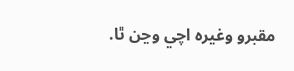مقبرو وغيرہ اچي وڃن ٿا.